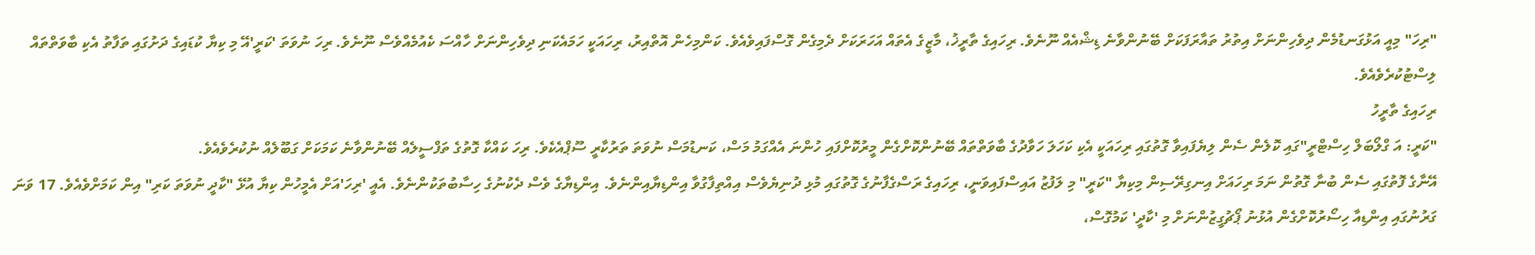"ރިހަ" މިއީ އަޅުގަނޑުމެން ދިވެހިންނަށް އިތުރު ތައާރަފަކަށް ބޭނުންވާނެ ޑިޝްއެއް ނޫނެވެ. ރިހައިގެ ތާރީޚު، މާޒީގެ އެތައް އަހަރަކަށް ދެމިގެން ގޮސްފައިވެއެވެ. ކަންމިހެން އޮތްއިރު، ރިހައަކީ ހަމައެކަނި ދިވެހިންނަށް ހާއްސަ ކެއުމެއްވެސް ނޫނެވެ. ރިހަ ނުވަތަ 'ކަރީ'އޭ މި ކިޔާ ކުޑައިގެ ދަށުގައި ތަފާތު އެކި ބާވަތްތައް ލިސްޓުކުރެވެއެވެ.
ރިހައިގެ ތާރީހު
"ކަރީ: އަ ގްލޯބަލް ހިސްޓްރީ"ގައި ކޮލެން ސެން ލިޔެފައިވާ ގޮތުގައި ރިހައަކީ އެކި ކަހަލަ ހަވާދުގެ ބާވަތްތައް ބޭނުންކޮށްގެން މީރުކޮށްފައި ހުންނަ އެއްގަމު މަސް، ކަނޑުމަސް ނުވަތަ ތަރުކާރީ ސޫޕްއެކެވެ. ރިހަ ކައްކާ ގޮތުގެ ތަފްސީލެއް ބޭނުންވާނެ ކަމަކަށް ގަބޫލެއް ނުކުރެވެއެވެ.
އޭނާގެ ފޮތުގައި ސެން ބުނާ ގޮތުން ނަމަ ރިހައަށް އިނގިރޭސިން މިކިޔާ "ކަރީ" މި ލަފުޒު އައިސްފައިވަނީ، ރިހައިގެ ރަސްގެފާނުގެ ގޮތުގައި މުޅި ދުނިޔެވެސް އިއްތިފާގުވާ އިންޑިޔާއިންނެވެ. އިންޑިޔާގެ ވެސް ދެކުނުގެ ހިސާބުތަކުންނެވެ. އެއީ 'ރިހަ'އަށް އެމީހުން ކިޔާ އުޅޭ "ކާދީ ނުވަތަ ކަރި" އިން ކަމަށްވެއެވެ. 17 ވަނަ ގަރުނުގައި އިންޑިއާ ހިސޯރުކޮށްގެން އުޅުނު ޕޯޗުގީޒުންނަށް މި 'ކާދީ' ކަމުގޮސް،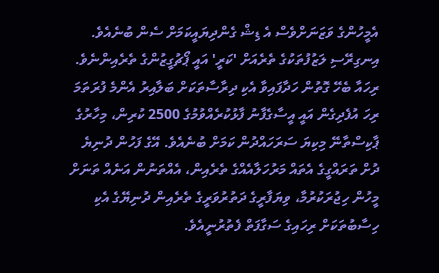އެމީހުންގެ ވަޒަނަށްވެސް އެ ޑިޝް ގެންދިޔައީކަމަށް ސެން ބުނެއެވެ. އިނގިރޭސި ލަޒުފުތަކުގެ ތެރެއަށް 'ކަރީ' އައީ ޕޯޗުގީޒުންގެ ތެރެއިންނެވެ.
ރިހައާ ބެހޭ ގޮތުން ހަދާފައިވާ އެކި ދިރާސާތަކަށް ބަލާއިރު އެންމެ ފުރަތަމަ ރިހަ އުފެދިގެން އައީ އީސާގެފާނު ފާޅުކުރެއްވުމުގެ 2500 ކުރިން، މިހާރުގެ ޕާކިސްތާނޭ މިކިޔަ ސަރަހައްދުން ކަމަށް ބުނެއެވެ. އޭގެ ފަހުން ދުނިޔެ ދުށް ތަރައްގީގެ އެތައް މަރުހަލާއެއްގެ ތެރެއިން، އެއްތަނުން އަނެއް ތަނަށް މީހުން ހިޖުރަކުރުމާ، ވިޔަފާރީގެ ދަތުރުވަރީގެ ތެރެއިން ދުނިޔޭގެ އެކި ހިސާބުތަކަށް ރިހައިގެ ސަގާފަތް ފެތުރުނީއެވެ.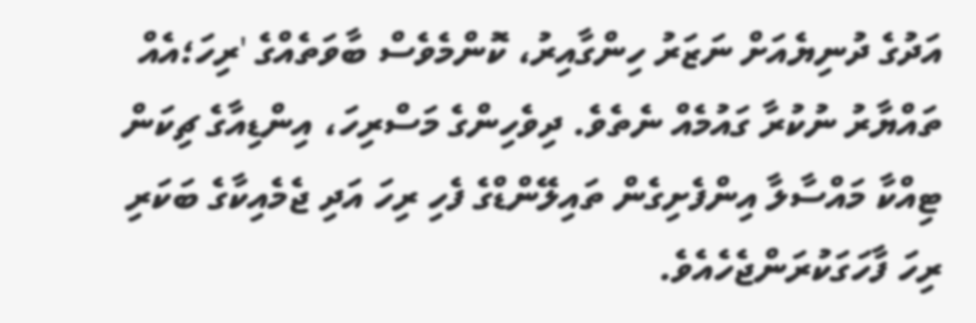އަދުގެ ދުނިޔެއަށް ނަޒަރު ހިންގާއިރު، ކޮންމެވެސް ބާވަތެއްގެ 'ރިހަ؛އެއް ތައްޔާރު ނުކުރާ ގައުމެއް ނެތެވެ. ދިވެހިންގެ މަސްރިހަ، އިންޑިއާގެ ޗިކަން ޓިއްކާ މައްސާލާ އިންފެށިގެން ތައިލޭންޑްގެ ފެހި ރިހަ އަދި ޖެމެއިކާގެ ބަކަރި ރިހަ ފާހަގަކުރަންޖެހެއެވެ.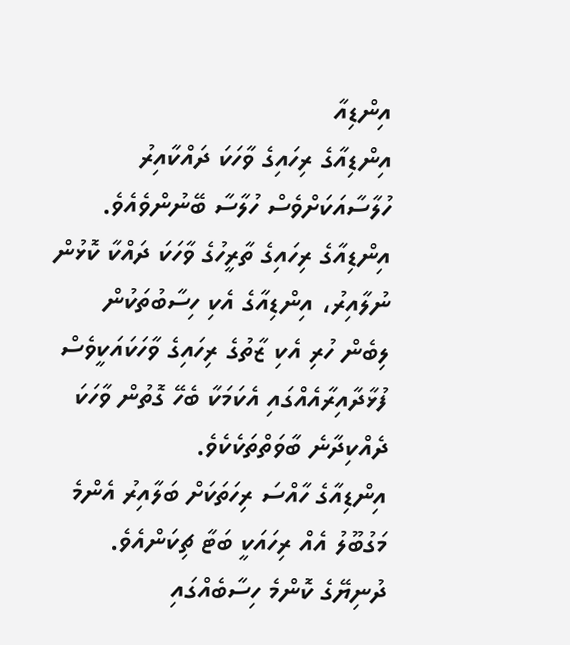އިންޑިއާ
އިންޑިއާގެ ރިހައިގެ ވާހަކަ ދައްކާއިރު ހުލާސާއަކަށްވެސް ހުލާސާ ބޭނުންވެއެވެ. އިންޑިއާގެ ރިހައިގެ ތާރީހުގެ ވާހަކަ ދައްކާ ކޮޅުން ނުލާއިރު، އިންޑިއާގެ އެކި ހިސާބުތަކުން ލިބެން ހުރި އެކި ޒާތުގެ ރިހައިގެ ވާހަކައަކީވެސް ފުޅާދާއިރާއެއްގައި އެކަމަކާ ބެހޭ ގޮތުން ވާހަކަ ދެއްކިދާނެ ބާވަތްތަކެކެވެ.
އިންޑިއާގެ ހާއްސަ ރިހަތަކަށް ބަލާއިރު އެންމެ މަގުބޫލު އެއް ރިހައަކީ ބަޓާ ޗިކަންއެވެ. ދުނިޔޭގެ ކޮންމެ ހިސާބެއްގައި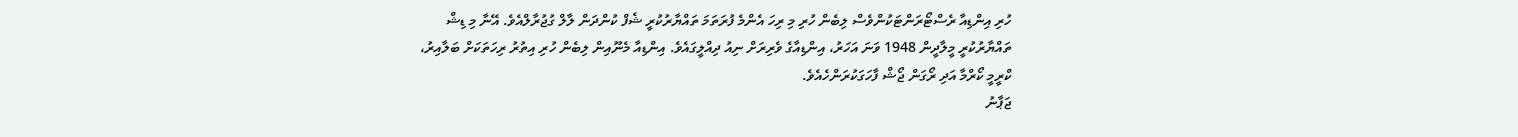ހުރި އިންޑިއާ ރެސްޓޯރަންޓަކުންވެސް ލިބެން ހުރި މި ރިހަ އެންމެ ފުރަތަމަ ތައްޔާރުކުރީ ޝެފް ކުންދަން ލާލް ގުޖުރާލްއެވެ. އޭނާ މި ޑިޝް ތައްޔާރުކުރީ މީލާދީން 1948 ވަނަ އަހަރު، އިންޑިއާގެ ވެރިރަށް ނިއު ދިއްލީގައެވެ. އިންޑިއާ މެނޫއިން ލިބެން ހުރި އިތުރު ރިހަތަކަށް ބަލާއިރު، ކްރީމީ ކޯރްމާ އަދި ރޯގަން ޖޯޝް ފާހަގަކުރަންހެއެވެ.
ޖަޕާނު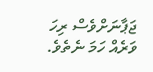ޖަޕާނަށްވެސް ރިހަ ވަރެއް ހަމަ ނެތެވެ.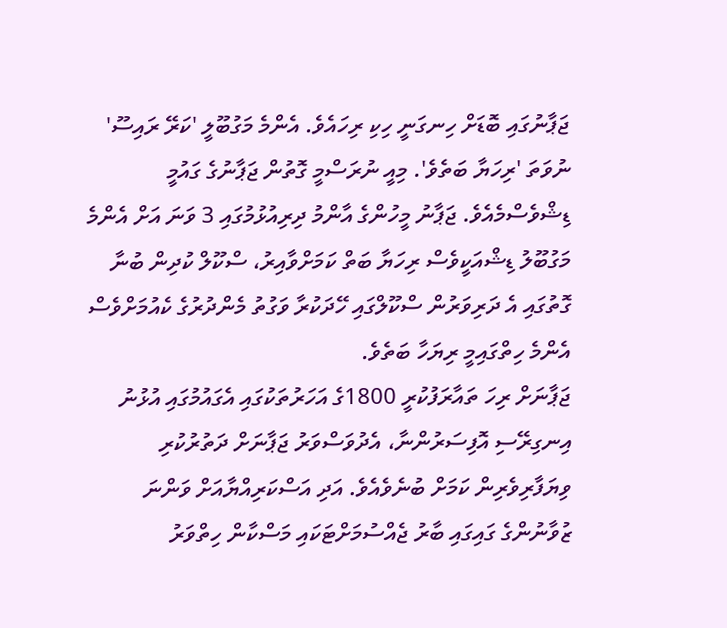ޖަޕާނުގައި ބޮޑަށް ހިނގަނީ ހިކި ރިހައެވެ. އެންމެ މަގުބޫލީ 'ކަރޭ ރައިސޫ' ނުވަތަ 'ރިހަޔާ ބަތެވެ'. މިއީ ނުރަސްމީ ގޮތުން ޖަޕާނުގެ ގައުމީ ޑިޝްވެސްމެއެވެ. ޖަޕާނު މީހުންގެ އާންމު ދިރިއުޅުމުގައި 3 ވަނަ އަށް އެންމެ މަގުބޫލު ޑިޝްއަކީވެސް ރިހަޔާ ބަތް ކަމަށްވާއިރު، ސްކޫލް ކުދިން ބުނާ ގޮތުގައި އެ ދަރިވަރުން ސްކޫލްގައި ހޭދަކުރާ ވަގުތު މެންދުރުގެ ކެއުމަށްވެސް އެންމެ ހިތްގައިމީ ރިޔަހާ ބަތެވެ.
ޖަޕާނަށް ރިހަ ތައާރަފުކުރީ 1800ގެ އަހަރުތަކުގައި އެގައުމުގައި އުޅުނު އިނގިރޭސި އޮފިސަރުންނާ، އެދުވަސްވަރު ޖަޕާނަށް ދަތުރުކުރި ވިޔަފާރިވެރިން ކަމަށް ބުނެވެއެވެ. އަދި އަސްކަރިއްޔާއަށް ވަންނަ ޒުވާނުންގެ ގައިގައި ބާރު ޖެއްސުމަށްޓަކައި މަސްކާން ހިތްވަރު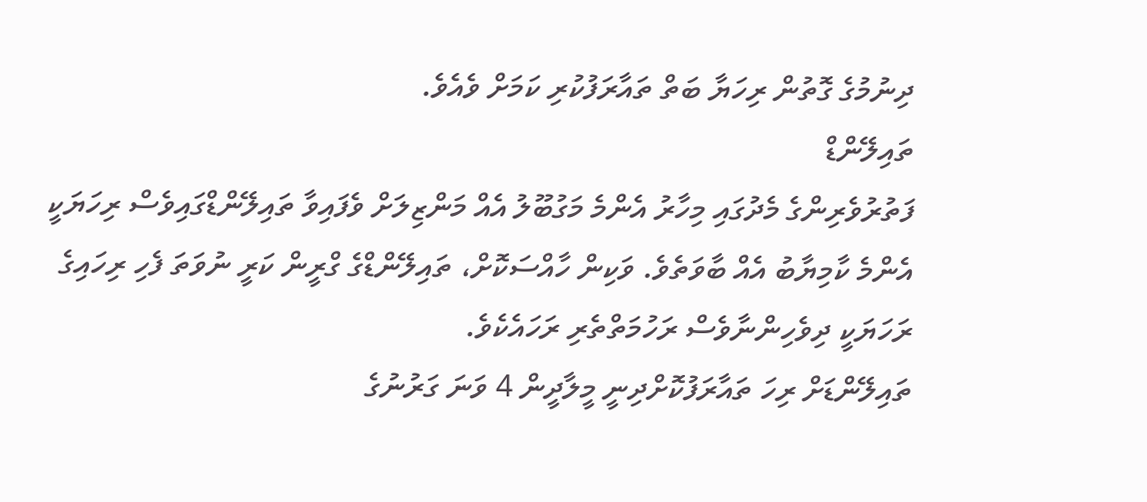ދިނުމުގެ ގޮތުން ރިހަޔާ ބަތް ތައާރަފުކުރި ކަމަށް ވެއެވެ.
ތައިލޭންޑް
ފަތުރުވެރިންގެ މެދުގައި މިހާރު އެންމެ މަގުބޫލު އެއް މަންޒިލަށް ވެފައިވާ ތައިލޭންޑްގައިވެސް ރިހަޔަކީ އެންމެ ކާމިޔާބު އެއް ބާވަތެވެ. ވަކިން ހާއްސަކޮށް، ތައިލޭންޑްގެ ގްރީން ކަރީ ނުވަތަ ފެހި ރިހައިގެ ރަހަޔަކީ ދިވެހިންނާވެސް ރަހުމަތްތެރި ރަހައެކެވެ.
ތައިލޭންޑަށް ރިހަ ތައާރަފުކޮށްދިނީ މީލާދީން 4 ވަނަ ގަރުނުގެ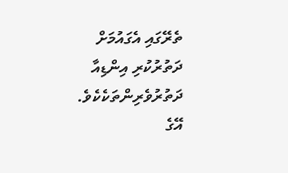ތެރޭގައި އެގައުމަށް ދަތުރުކުރި އިންޑިއާ ދަތުރުވެރިންތަކެކެވެ. އޭގެ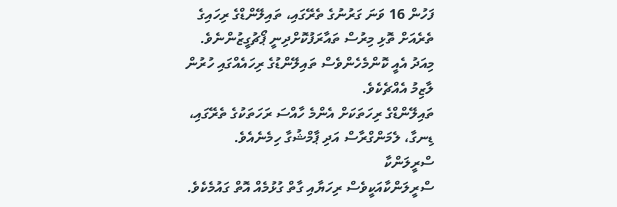ފަހުން 16 ވަނަ ގަރުނުގެ ތެރޭގައި، ތައިލޭންޑްގެ ރިހައިގެ ތެރެއަށް ތޮޅި މިރުސް ތައާރަފުކޮށްދިނީ ޕޯޗުގީޒުންނެވެ. މިއަދު އެއީ ކޮންމެހެންވެސް ތައިލޭންޑުގެ ރިހައެއްގައި ހުރުން ލާޒިމު އެއްޗެކެވެ.
ތައިލޭންޑްގެ ރިހަތަކަށް އެންމެ ހާއްސަ ރަހަތަކުގެ ތެރޭގައި، ޑިނގާ، ލެމަންގްރާސް އަދި ޕާމްޝުގާ ހިމެނެއެވެ.
ސްރީލަންކާ
ސްރީލަންކާއަކީވެސް ރިހަޔާއި ގާތް ގުޅުމެއް އޮތް ގައުމެކެވެ.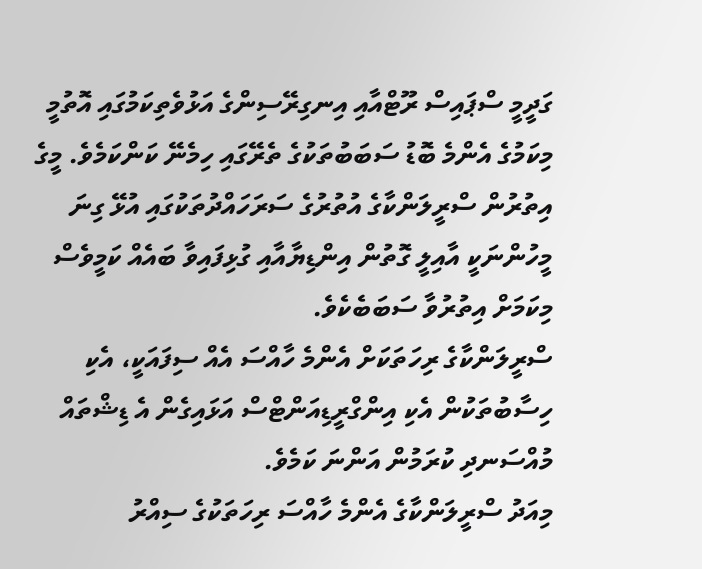ގަދީމީ ސްޕައިސް ރޫޓްއާއި އިނގިރޭސިންގެ އަޅުވެތިކަމުގައި އޮތުމީ މިކަމުގެ އެންމެ ބޮޑު ސަބަބުތަކުގެ ތެރޭގައި ހިމެނޭ ކަންކަމެވެ. މީގެ އިތުރުން ސްރީލަންކާގެ އުތުރުގެ ސަރަހައްދުތަކުގައި އުޅޭ ގިނަ މީހުންނަކީ އާއިލީ ގޮތުން އިންޑިޔާއާއި ގުޅިފައިވާ ބައެއް ކަމީވެސް މިކަމަށް އިތުރުވާ ސަބަބެކެވެ.
ސްރީލަންކާގެ ރިހަތަކަށް އެންމެ ހާއްސަ އެއް ސިފައަކީ، އެކި ހިސާބުތަކުން އެކި އިންގްރީޑިއަންޓްސް އަޅައިގެން އެ ޑިޝްތައް މުއްސަނދި ކުރަމުން އަންނަ ކަމެވެ.
މިއަދު ސްރީލަންކާގެ އެންމެ ހާއްސަ ރިހަތަކުގެ ސިއްރު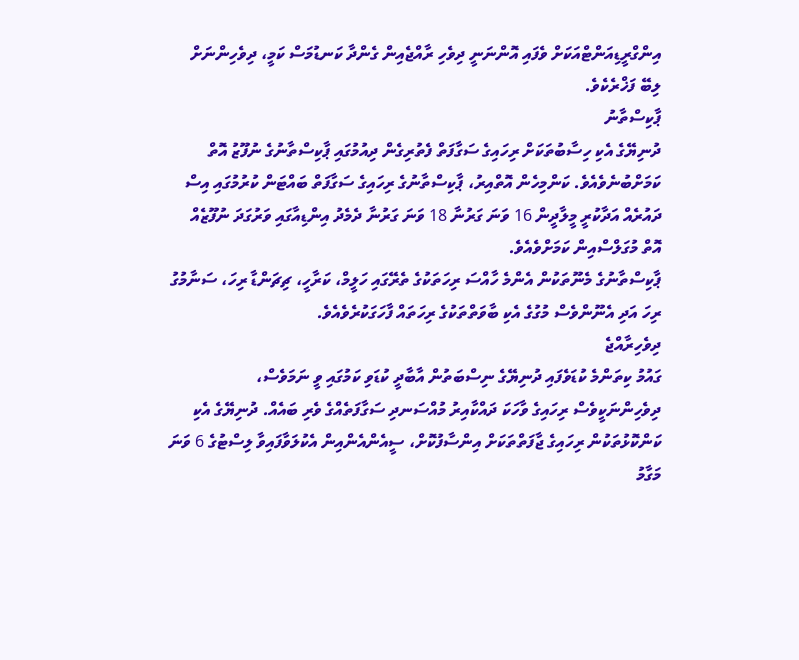އިންގްރީޑިއަންޓްއަކަށް ވެފައި އޮންނަނީ ދިވެހި ރާއްޖެއިން ގެންދާ ކަނޑުމަސް ކަމީ، ދިވެހިންނަށް ލިބޭ ފަޚްރެކެވެ.
ޕާކިސްތާނު
ދުނިޔޭގެ އެކި ހިސާބުތަކަށް ރިހައިގެ ސަގާފަތް ފެތުރިގެން ދިއުމުގައި ޕާކިސްތާނުގެ ނުފޫޒު އޮތް ކަމަށްބުނެވެއެވެ. ކަންމިހެން އޮތްއިރު، ޕާކިސްތާނުގެ ރިހައިގެ ސަގާފަތް ބައްޓަން ކުރުމުގައި އިސް ދައުރެއް އަދާކުރީ މީލާދީން 16 ވަނަ ގަރުނާ 18 ވަނަ ގަރުނާ ދެމެދު އިންޑިއާގައި ވަރުގަދަ ނުފޫޒެއް އޮތް މުގަލްސްއިން ކަމަށްވެއެވެ.
ޕާކިސްތާނުގެ މެނޫތަކުން އެންމެ ހާއްސަ ރިހަތަކުގެ ތެރޭގައި ހަލީމް، ކަރާހީ، ޗިޗަންޑާ ރިހަ، ސަނާމުގު ރިހަ އަދި އެނޫންވެސް މުގުގެ އެކި ބާވަތްތަކުގެ ރިހަތައް ފާހަގަކުރެވެއެވެ.
ދިވެހިރާއްޖެ
ގައުމު ކިތަންމެ ކުޑަވެފައި ދުނިޔޭގެ ނިސްބަތުން އާބާދީ ކުޑަވި ކަމުގައި ވީ ނަމަވެސް، ދިވެހިންނަކީވެސް ރިހައިގެ ވާހަކަ ދައްކާއިރު މުއްސަނދި ސަގާފަތެއްގެ ވެރި ބައެއް. ދުނިޔޭގެ އެކި ކަންކޮޅުތަކުން ރިހައިގެ ޖާފަތްތަކަށް އިންސާފުކޮށް، ސީއެންއެންއިން އެކުލަވާފައިވާ ލިސްޓުގެ 6 ވަނަ މަގާމު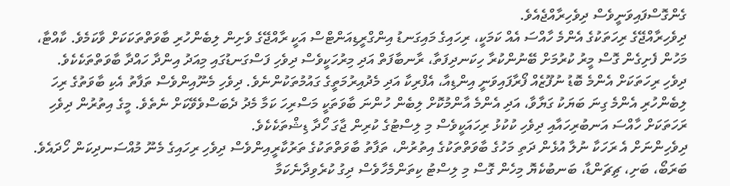ގެންގޮސްފައިވަނީވެސް ދިވެހިރާއްޖެއެވެ.
ދިވެހިރާއްޖޭގެ ރިހަތަކުގެ އެންމެ ހާއްސަ އެއް ކަމަކީ، ރިހައިގެ މައިގަނޑު އިންގްރީޑިއަންޓްސް އަކީ ރާއްޖޭގެ ވެށިން ލިބެންހުރި ބާވަތްތަކަކަށް ވާކަމެވެ. ކާއްޓާ، މަހުން ފެށިގެން ގޮސް މީރު ކުރުމަށް ބޭނުންކުރާ ހިކަނދިފަތާ، ރާނބާފަތް އަދި މިރުހަކީވެސް ދިވެހި ފަސްގަނޑުގައި މިއަދު އިންދާ ހައްދާ ބާވަތްތަކެކެވެ.
ދިވެހި ރިހަތަކަށް އެންމެ ބޮޑު ނުފޫޒެއް ފޯރާފައިވަނީ އިންޑިއާ، އެފްރިކާ އަދި މެދުއިރުމަތީގެ ގައުމުތަކުންނެވެ. ދިވެހި މެނޫއިންވެސް ތަފާތު އެކި ބާވަތުގެ ރިހަ ލިބެންހުރި އެންމެ ގިނަ ބަޔަކު ގަޔާވާ، އަދި އެންމެ އާންމުކޮށް ލިބެން ހުންނަ ބާވަތަކީ މަސްރިހަ ކަމާ މެދު ދެބަސްވެވޭކަށް ނެތެވެ. މީގެ އިތުރުން ދިވެހި ރަހަތަކަށް ހާއްސަ އަނބުރިހައާއި ދިވެހި ކުކުޅު ރިހައަކީވެސް މި ލިސްޓުގެ ކުރިން ޖާގަ ހޯދާ ޑިޝްތަކެކެވެ.
ދިވެހިންނަށް އެ ރަހަކާ ނުލާ އުޅެން ދަތި މަހުގެ ބާވަތްތަކުގެ އިތުރުން، ތަފާތު ބާވަތްތަކުގެ ތަރުކާރީއިންވެސް ދިވެހި ރިހައިގެ މެނޫ މުއްސަނދިކަން ހޯދައެވެ. ބަރަބޯ، ބަށި، ޗިޗަންޑާ، ބަނބުކެޔޮ މިހެން ގޮސް މި ލިސްޓު ކިތަންމެހާވެސް ދިގު ކުރެވިދާނެކަމާ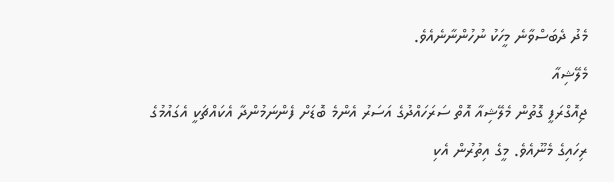މެދު ދެބަސްވާނެ މީހަކު ނުހުންނާނެއެވެ.
މެލޭޝިއާ
ޖިއޮގްރަފީ ގޮތުން މެލޭޝިއާ އޮތް ސަރަހައްދުގެ އަސަރު އެންމެ ބޮޑަށް ފެންނަމުންދާ އެކައްޗަކީ އެގައުމުގެ ރިހައިގެ މެނޫއެވެ. މީގެ އިތުރުން އެކި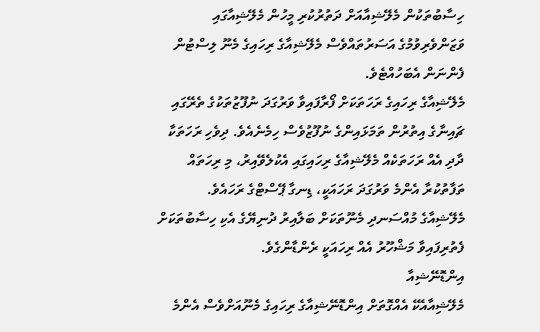ހިސާބުތަކުން މެލޭޝިއާއަށް ދަތުރުކުރި މީހުން މެލޭޝިއާގައި ވަޒަންވެރިވުމުގެ އަސަރުތައްވެސް މެލޭޝިއާގެ ރިހައިގެ މެނޫ ލިސްޓުން ފެންނަން އެބަހުއްޓެވެ.
މެލޭޝިއާގެ ރިހައިގެ ރަހަތަކަށް ފޯރާފައިވާ ވަރުގަދަ ނުފޫޒުތަކުގެ ތެރޭގައި ޗައިނާގެ އިތުރުން ތަމަޅައިންގެ ނުފޫޒުވެސް ހިމެނެއެވެ. ދިވެހި ރަހަތަކާ ދާދި އެއް ރަހަތަކެއް މެލޭޝިއާގެ ރިހައިގައި އެކުލެވޭއިރު، މި ރިހަތައް ތަފާތުކުރާ އެންމެ ވަރުގަދަ ރަހައަކީ، ޑިނގާ ޕޭސްޓްގެ ރަހައެވެ.
މެލޭޝިއާގެ މުއްސަނދި މެނޫތަކަށް ބަލާއިރު ދުނިޔޭގެ އެކި ހިސާބުތަކަށް ފެތުރިފައިވާ މަޝްހޫރު އެއް ރިހައަކީ ރެންޑާންގެވެ.
އިންޑޮނޭޝިއާ
މެލޭޝިއާއެކޭ އެއްގޮތަށް އިންޑޮނޭޝިއާގެ ރިހައިގެ މެނޫއަށްވެސް އެންމެ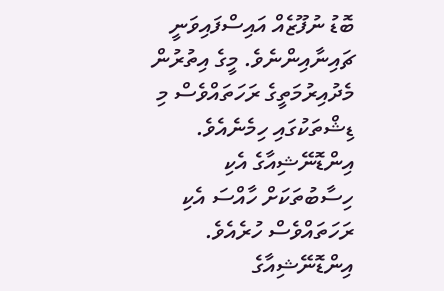ބޮޑު ނުފޫޒެއް އައިސްފައިވަނީ ޗައިނާއިންނެވެ. މީގެ އިތުރުން މެދުއިރުމަތީގެ ރަހަތައްވެސް މި ޑިޝްތަކުގައި ހިމެނެއެވެ.
އިންޑޮނޭޝިއާގެ އެކި ހިސާބުތަކަށް ހާއްސަ އެކި ރަހަތައްވެސް ހުރެއެވެ. އިންޑޮނޭޝިއާގެ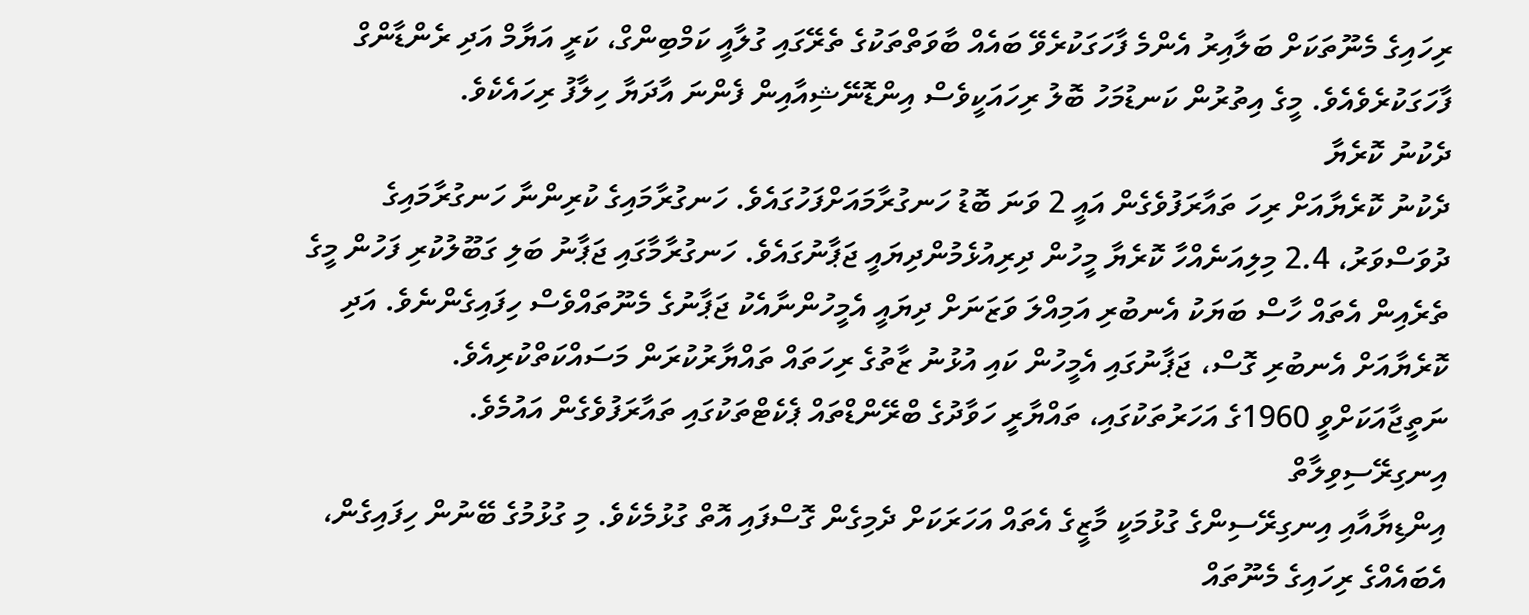ރިހައިގެ މެނޫތަކަށް ބަލާއިރު އެންމެ ފާހަގަކުރެވޭ ބައެއް ބާވަތްތަކުގެ ތެރޭގައި ގުލާއީ ކަމްބިންގް، ކަރީ އަޔާމް އަދި ރެންޑާންގް ފާހަގަކުރެވެއެވެ. މީގެ އިތުރުން ކަނޑުމަހު ބޮލު ރިހައަކީވެސް އިންޑޮނޭޝިއާއިން ފެންނަ އާދަޔާ ހިލާފު ރިހައެކެވެ.
ދެކުނު ކޮރެޔާ
ދެކުނު ކޮރެޔާއަށް ރިހަ ތައާރަފުވެގެން އައީ 2 ވަނަ ބޮޑު ހަނގުރާމައަށްފަހުގައެވެ. ހަނގުރާމައިގެ ކުރިންނާ ހަނގުރާމައިގެ ދުވަސްވަރު، 2.4 މިލިއަނެއްހާ ކޮރެޔާ މީހުން ދިރިއުޅެމުންދިޔައީ ޖަޕާނުގައެވެ. ހަނގުރާމާގައި ޖަޕާނު ބަލި ގަބޫލުކުރި ފަހުން މީގެ ތެރެއިން އެތައް ހާސް ބަޔަކު އެނބުރި އަމިއްލަ ވަޒަނަށް ދިޔައީ އެމީހުންނާއެކު ޖަޕާނުގެ މެނޫތައްވެސް ހިފައިގެންނެވެ. އަދި ކޮރެޔާއަށް އެނބުރި ގޮސް، ޖަޕާނުގައި އެމީހުން ކައި އުޅުނު ޒާތުގެ ރިހަތައް ތައްޔާރުކުރަން މަސައްކަތްކުރިއެވެ.
ނަތީޖާއަކަށްވީ 1960ގެ އަހަރުތަކުގައި، ތައްޔާރީ ހަވާދުގެ ބްރޭންޑްތައް ޕެކެޓްތަކުގައި ތައާރަފުވެގެން އައުމެވެ.
އިނގިރޭސިވިލާތް
އިންޑިޔާއާއި އިނގިރޭސިންގެ ގުޅުމަކީ މާޒީގެ އެތައް އަހަރަކަށް ދެމިގެން ގޮސްފައި އޮތް ގުޅުމެކެވެ. މި ގުޅުމުގެ ބޭނުން ހިފައިގެން، އެބައެއްގެ ރިހައިގެ މެނޫތައް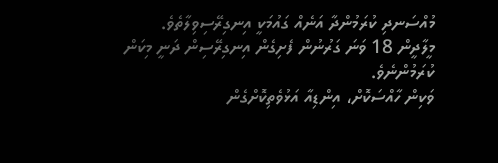މުއްސަނދި ކުރަމުންދާ އަނެއް ގައުމަކީ އިނގިރޭސިވިލާތެވެ. މީލާދީން 18 ވަނަ ގަރުނުން ފެށިގެން އިނގިރޭސިން ދަނީ މިކަން ކުރަމުންނެވެ.
ވަކިން ހާއްސަކޮށް، އިންޑިއާ އަޅުވެތިކޮށްގެން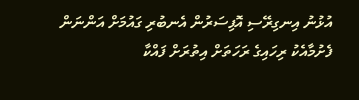އުޅުނު އިނގިރޭސި އޮފިސަރުން އެނބުރި ގައުމަށް އަންނަން ފެށުމާއެކު ރިހައިގެ ރަހަތަށް އިތުރަށް ފައްކާ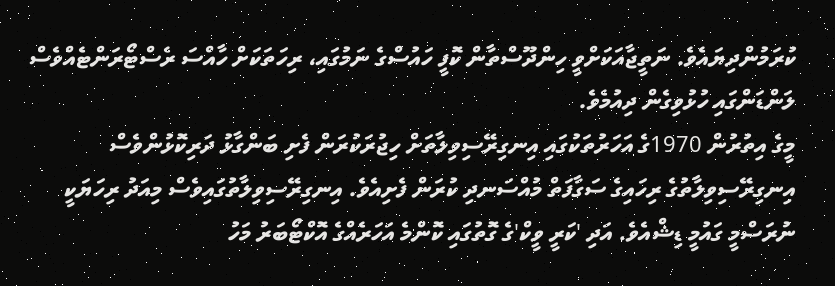ކުރަމުންދިޔައެވެ. ނަތީޖާއަކަށްވީ ހިންދޫސްތާން ކޮފީ ހައުސްގެ ނަމުގައި، ރިހަތަކަށް ހާއްސަ ރެސްޓޯރަންޓެއްވެސް ލަންޑަންގައި ހުޅުވިގެން ދިއުމެވެ.
މީގެ އިތުރުން 1970ގެ އަހަރުތަކުގައި އިނގިރޭސިވިލާތަށް ހިޖުރަކުރަން ފެށި ބަންގާޅު ދަރިކޮޅުންވެސް އިނގިރޭސިވިލާތުގެ ރިހައިގެ ސަގާފަތް މުއްސަނދި ކުރަން ފެށިއެވެ. އިނގިރޭސިވިލާތުގައިވެސް މިއަދު ރިހަޔަކީ ނުރަސްމީ ގައުމީ ޑިޝްއެވެ. އަދި 'ކަރީ ވީކް'ގެ ގޮތުގައި ކޮންމެ އަހަރެއްގެ އޮކްޓޯބަރު މަހު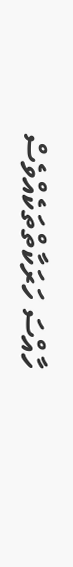ހާއްސަ ހަރަކާތްތަކެއްވެސް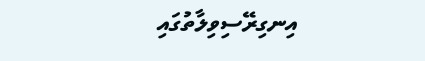އިނގިރޭސިވިލާތުގައި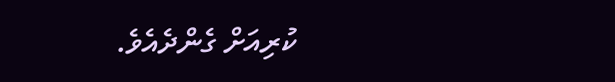ކުރިއަށް ގެންދެއެވެ.